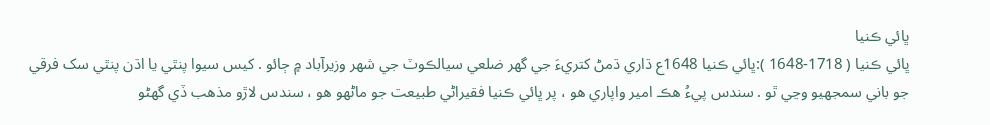ڀائي ڪنيا
ڀائي ڪنيا ( 1718-1648 ):ڀائي ڪنيا 1648ع ڌاري ڌمڻ کتريءَ جي گهر ضلعي سيالڪوٽ جي شھر وزيرآباد ۾ ڄائو . کيس سيوا پنٿي يا اڌن پنٿي سک فرقي جو باني سمجهيو وڃي ٿو . سندس پيءُ هڪ امير واپاري هو ، پر ڀائي ڪنيا فقيراڻي طبيعت جو ماڻهو هو ، سندس لاڙو مذهب ڏي گهڻو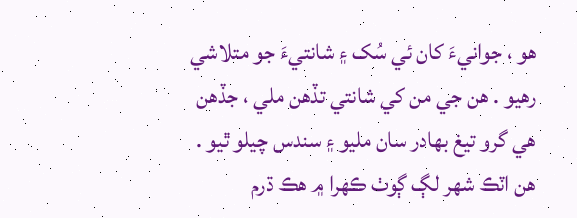هو ، جوانيءَ کان ئي سُک ۽ شانتيءَ جو متلاشي رهيو . هن جي من کي شانتي تڏهن ملي ، جڏهن هي گرو تيغ بھادر سان مليو ۽ سندس چيلو ٿيو . هن اٽڪ شھر لڳ ڳوٺ ڪهرا ۾ هڪ ڌرم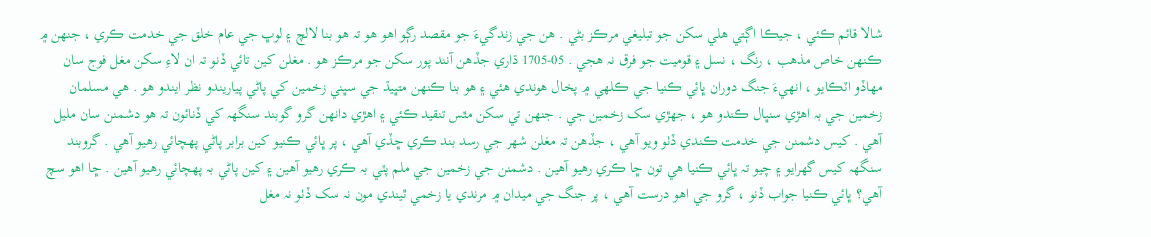شالا قائم ڪئي ، جيڪا اڳتي هلي سکن جو تبليغي مرڪز بڻي . هن جي زندگيءَ جو مقصد رڳو اهو هو تہ هو بنا لالچ ۽ لوڀ جي عام خلق جي خدمت ڪري ، جنهن ۾ ڪنهن خاص مذهب ، رنگ ، نسل ۽ قوميت جو فرق نہ هجي . 05-1705 ڌاري جڏهن آنند پور سکن جو مرڪز هو . مغلن کين تائي ڏنو تہ ان لاءِ سکن مغل فوج سان مهاڏو اٽڪايو ، انهيءَ جنگ دوران ڀائي ڪنيا جي ڪلهي ۾ پخال هوندي هئي ۽ هو بنا ڪنهن متڀيڌ جي سڀني زخمين کي پاڻي پياريندو نظر ايندو هو . هي مسلمان زخمين جي بہ اهڙي سنڀال ڪندو هو ، جهڙي سک زخمين جي . جنهن تي سکن مٿس تنقيد ڪئي ۽ اهڙي دانهن گرو گوبند سنگهہ کي ڏنائون تہ هو دشمنن سان مليل آهي . کيس دشمنن جي خدمت ڪندي ڏٺو ويو آهي ، جڏهن تہ مغلن شھر جي رسد بند ڪري ڇڏي آهي ، پر ڀائي ڪنيو کين برابر پاڻي پهچائي رهيو آهي . گروبند سنگهہ کيس گهرايو ۽ چيو تہ ڀائي ڪنيا هي تون ڇا ڪري رهيو آهين . دشمنن جي زخمين جي ملم پٽي بہ ڪري رهيو آهين ۽ کين پاڻي بہ پهچائي رهيو آهين . ڇا اهو سچ آهي؟ ڀائي ڪنيا جواب ڏنو ، گرو جي اهو درست آهي ، پر جنگ جي ميدان ۾ مرندي يا زخمي ٿيندي مون نہ سک ڏٺو نہ مغل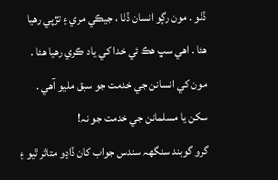ڏٺو . مون رڳو انسان ڏٺا ، جيڪي مري ۽ تڙپي رهيا هئا . اهي سڀ هڪ ئي خدا کي ياد ڪري رهيا هئا . مون کي انسانن جي خدمت جو سبق مليو آهي . سکن يا مسلمانن جي خدمت جو نہ!
گرو گوبند سنگهہ سندس جواب کان ڏاڍو متاثر ٿيو ۽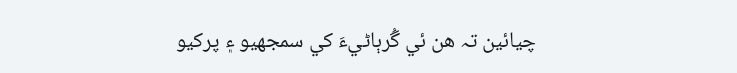چيائين تہ هن ئي گُرٻاڻيءَ کي سمجهيو ۽ پرکيو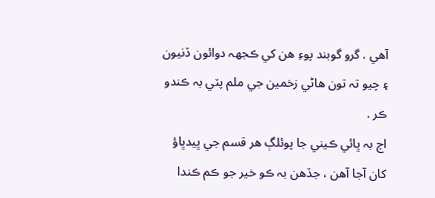آهي . گرو گوبند پوءِ هن کي ڪجهہ دوائون ڏنيون ۽ چيو تہ تون هاڻي زخمين جي ملم پٽي بہ ڪندو ڪر .
اڄ بہ ڀائي ڪيني جا پوئلڳ هر قسم جي ڀيدڀاؤ کان آجا آهن ، جڏهن بہ ڪو خير جو ڪم ڪندا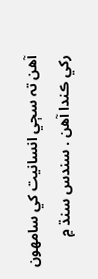آهن تہ سڄي انسانيت کي سامهون رکي ڪندا آهن . سندس سنڌ ۾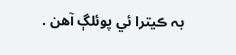بہ ڪيترا ئي پوئلڳ آهن .